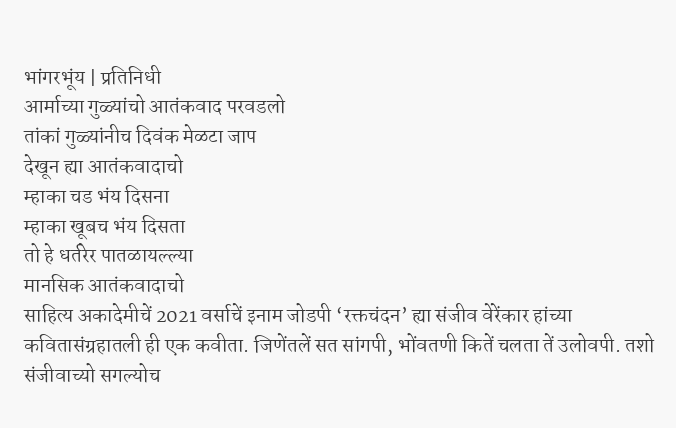भांगरभूंय | प्रतिनिधी
आर्माच्या गुळ्यांचो आतंकवाद परवडलो
तांकां गुळ्यांनीच दिवंक मेळटा जाप
देखून ह्या आतंकवादाचो
म्हाका चड भंय दिसना
म्हाका खूबच भंय दिसता
तो हे धर्तरेर पातळायल्ल्या
मानसिक आतंकवादाचो
साहित्य अकादेमीचें 2021 वर्साचें इनाम जोडपी ‘रक्तचंदन’ ह्या संजीव वेरेंकार हांच्या कवितासंग्रहातली ही एक कवीता. जिणेंतलें सत सांगपी, भोंवतणी कितें चलता तें उलोवपी. तशो संजीवाच्यो सगल्योच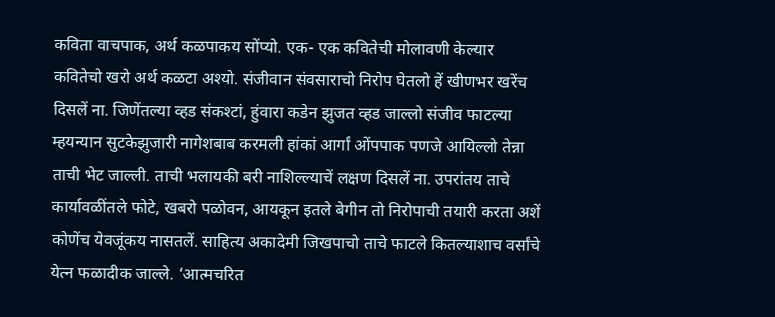कविता वाचपाक, अर्थ कळपाकय सोंप्यो. एक- एक कवितेची मोलावणी केल्यार कवितेचो खरो अर्थ कळटा अश्यो. संजीवान संवसाराचो निरोप घेतलो हें खीणभर खरेंच दिसलें ना. जिणेंतल्या व्हड संकश्टां, हुंवारा कडेन झुजत व्हड जाल्लो संजीव फाटल्या म्हयन्यान सुटकेझुजारी नागेशबाब करमली हांकां आर्गां ओंपपाक पणजे आयिल्लो तेन्ना ताची भेट जाल्ली. ताची भलायकी बरी नाशिल्ल्याचें लक्षण दिसलें ना. उपरांतय ताचे कार्यावळींतले फोटे, खबरो पळोवन, आयकून इतले बेगीन तो निरोपाची तयारी करता अशें कोणेंच येवजूंकय नासतलें. साहित्य अकादेमी जिखपाचो ताचे फाटले कितल्याशाच वर्सांचे येत्न फळादीक जाल्ले. ‘आत्मचरित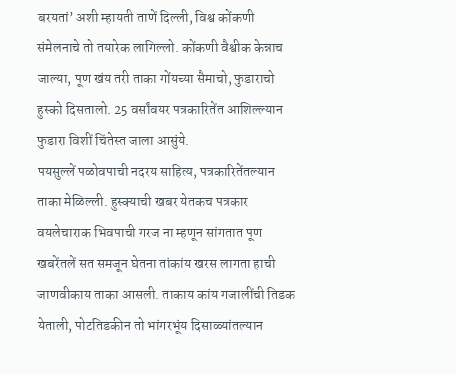बरयतां’ अशी म्हायती ताणें दिल्ली, विश्व कोंकणी संमेलनाचे तो तयारेक लागिल्लो. कोंकणी वैश्वीक केन्नाच जाल्या, पूण खंय तरी ताका गोंयच्या सैमाचो, फुडाराचो हुस्को दिसतालो. 25 वर्सांवयर पत्रकारितेंत आशिल्ल्यान फुडारा विशीं चिंतेस्त जाला आसुंये.
पयसुल्लें पळोवपाची नदरय साहित्य, पत्रकारितेंतल्यान ताका मेळिल्ली. हुस्क्याची खबर येतकच पत्रकार वयलेचाराक भिवपाची गरज ना म्हणून सांगतात पूण खबरेंतलें सत समजून घेतना तांकांय खरस लागता हाची जाणवीकाय ताका आसली. ताकाय कांय गजालींची तिडक येताली, पोटतिडकीन तो भांगरभूंय दिसाळ्यांतल्यान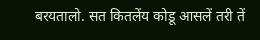बरयतालो. सत कितलेंय कोडू आसलें तरी तें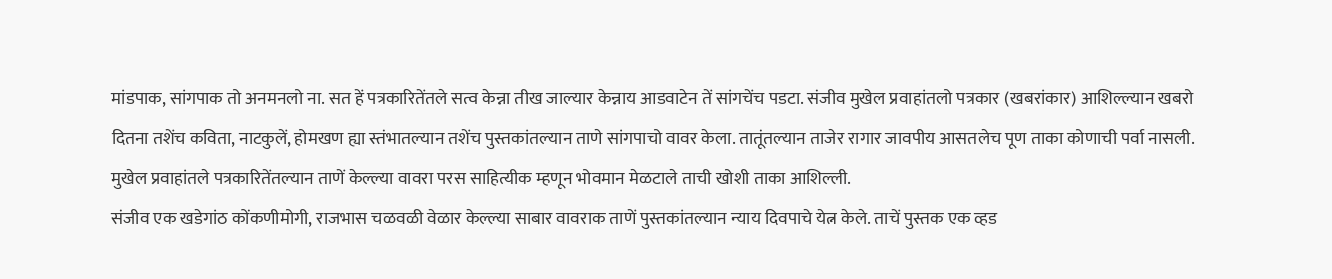मांडपाक, सांगपाक तो अनमनलो ना. सत हें पत्रकारितेंतले सत्व केन्ना तीख जाल्यार केन्नाय आडवाटेन तें सांगचेंच पडटा. संजीव मुखेल प्रवाहांतलो पत्रकार (खबरांकार) आशिल्ल्यान खबरो दितना तशेंच कविता, नाटकुलें, होमखण ह्या स्तंभातल्यान तशेंच पुस्तकांतल्यान ताणे सांगपाचो वावर केला. तातूंतल्यान ताजेर रागार जावपीय आसतलेच पूण ताका कोणाची पर्वा नासली. मुखेल प्रवाहांतले पत्रकारितेंतल्यान ताणें केल्ल्या वावरा परस साहित्यीक म्हणून भोवमान मेळटाले ताची खोशी ताका आशिल्ली.
संजीव एक खडेगांठ कोंकणीमोगी, राजभास चळवळी वेळार केल्ल्या साबार वावराक ताणें पुस्तकांतल्यान न्याय दिवपाचे येत्न केले. ताचें पुस्तक एक व्हड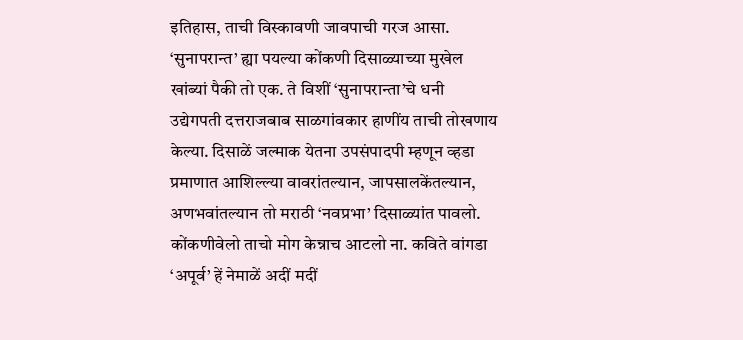इतिहास, ताची विस्कावणी जावपाची गरज आसा. ‘सुनापरान्त’ ह्या पयल्या कोंकणी दिसाळ्याच्या मुखेल खांब्यां पैकी तो एक. ते विशीं ‘सुनापरान्ता’चे धनी उद्येगपती दत्तराजबाब साळगांवकार हाणींय ताची तोखणाय केल्या. दिसाळें जल्माक येतना उपसंपादपी म्हणून व्हडा प्रमाणात आशिल्ल्या वावरांतल्यान, जापसालकेंतल्यान, अणभवांतल्यान तो मराठी ‘नवप्रभा’ दिसाळ्यांत पावलो. कोंकणीवेलो ताचो मोग केन्नाच आटलो ना. कविते वांगडा ‘अपूर्व’ हें नेमाळें अदीं मदीं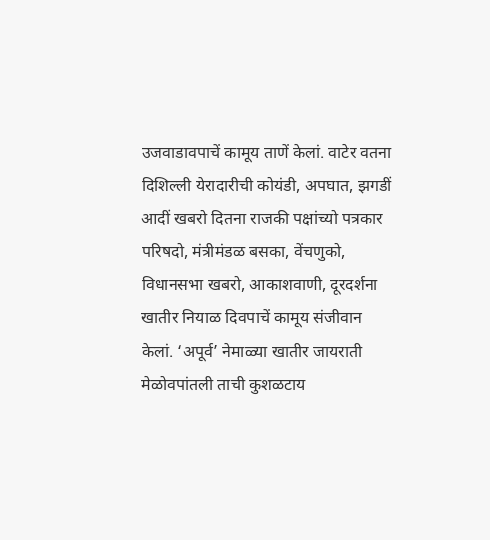उजवाडावपाचें कामूय ताणें केलां. वाटेर वतना दिशिल्ली येरादारीची कोयंडी, अपघात, झगडीं आदीं खबरो दितना राजकी पक्षांच्यो पत्रकार परिषदो, मंत्रीमंडळ बसका, वेंचणुको, विधानसभा खबरो, आकाशवाणी, दूरदर्शना खातीर नियाळ दिवपाचें कामूय संजीवान केलां. ‘अपूर्व’ नेमाळ्या खातीर जायराती मेळोवपांतली ताची कुशळटाय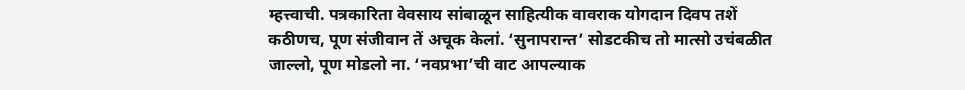म्हत्त्वाची. पत्रकारिता वेवसाय सांबाळून साहित्यीक वावराक योगदान दिवप तशें कठीणच, पूण संजीवान तें अचूक केलां. ‘सुनापरान्त’ सोडटकीच तो मात्सो उचंबळीत जाल्लो, पूण मोडलो ना. ‘नवप्रभा’ची वाट आपल्याक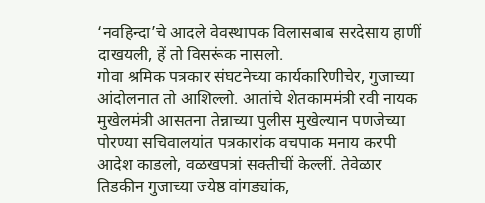‘नवहिन्दा’चे आदले वेवस्थापक विलासबाब सरदेसाय हाणीं दाखयली, हें तो विसरूंक नासलो.
गोवा श्रमिक पत्रकार संघटनेच्या कार्यकारिणीचेर, गुजाच्या आंदोलनात तो आशिल्लो. आतांचे शेतकाममंत्री रवी नायक मुखेलमंत्री आसतना तेन्नाच्या पुलीस मुखेल्यान पणजेच्या पोरण्या सचिवालयांत पत्रकारांक वचपाक मनाय करपी आदेश काडलो, वळखपत्रां सक्तीचीं केल्लीं. तेवेळार तिडकीन गुजाच्या ज्येष्ठ वांगड्यांक,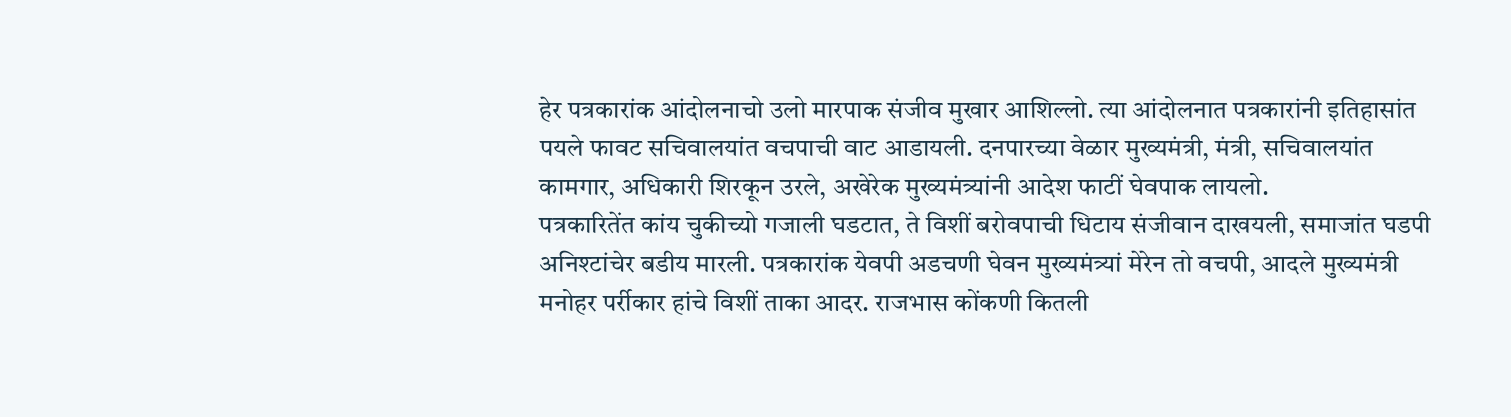हेर पत्रकारांक आंदोलनाचो उलो मारपाक संजीव मुखार आशिल्लो. त्या आंदोलनात पत्रकारांनी इतिहासांत पयले फावट सचिवालयांत वचपाची वाट आडायली. दनपारच्या वेळार मुख्यमंत्री, मंत्री, सचिवालयांत कामगार, अधिकारी शिरकून उरले, अखेरेक मुख्यमंत्र्यांनी आदेश फाटीं घेवपाक लायलो.
पत्रकारितेंत कांय चुकीच्यो गजाली घडटात, ते विशीं बरोवपाची धिटाय संजीवान दाखयली, समाजांत घडपी अनिश्टांचेर बडीय मारली. पत्रकारांक येवपी अडचणी घेवन मुख्यमंत्र्यां मेरेन तो वचपी, आदले मुख्यमंत्री मनोहर पर्रीकार हांचे विशीं ताका आदर. राजभास कोंकणी कितली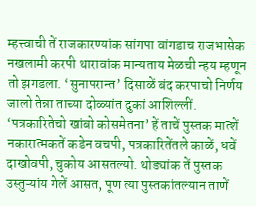म्हत्त्वाची तें राजकारण्यांक सांगपा वांगडाच राजभासेक नखलामी करपी थारावांक मान्यताय मेळची न्हय म्हणून तो झगडला. ‘सुनापरान्त’ दिसाळें बंद करपाचो निर्णय जालो तेन्ना ताच्या दोळ्यांत दुकां आशिल्लीं. ‘पत्रकारितेचो खांबो कोसमेतना’ हें ताचें पुस्तक मात्शें नकारात्मकतें कडेन वचपी, पत्रकारितेंतले काळें, धवें दाखोवपी, चुकोय आसतल्यो. थोड्यांक तें पुस्तक उस्तुऱ्यांय गेलें आसत, पूण त्या पुस्तकांतल्यान ताणें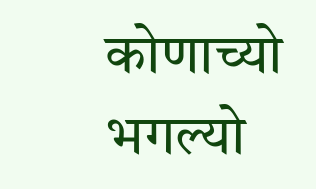कोणाच्यो भगल्यो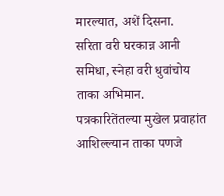मारल्यात, अशें दिसना.
सरिता वरी घरकान्न आनी समिधा, स्नेहा वरी धुवांचोय ताका अभिमान. पत्रकारितेंतल्या मुखेल प्रवाहांत आशिल्ल्यान ताका पणजे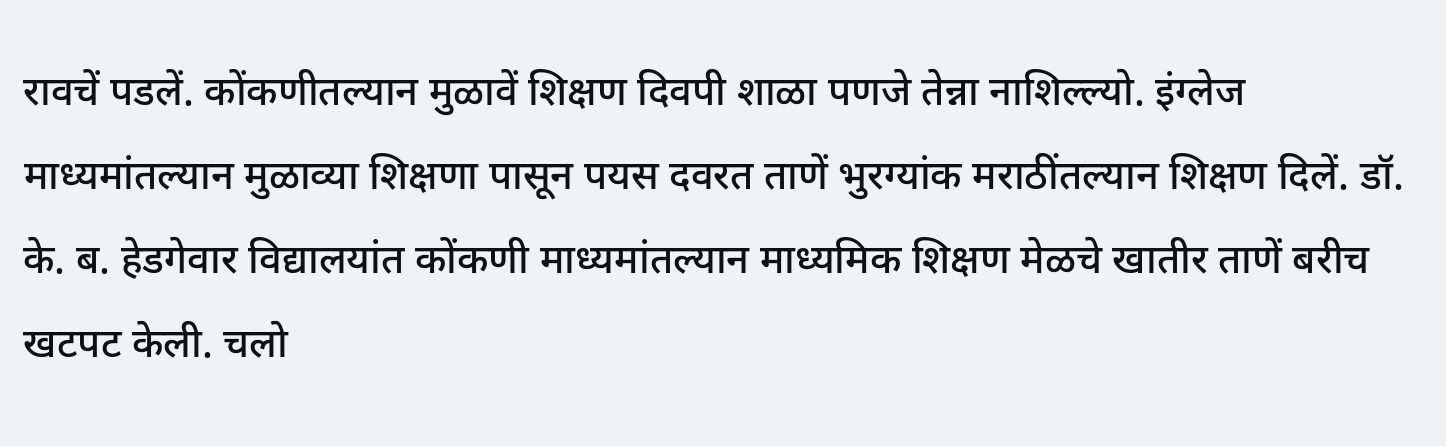रावचें पडलें. कोंकणीतल्यान मुळावें शिक्षण दिवपी शाळा पणजे तेन्ना नाशिल्ल्यो. इंग्लेज माध्यमांतल्यान मुळाव्या शिक्षणा पासून पयस दवरत ताणें भुरग्यांक मराठींतल्यान शिक्षण दिलें. डॉ. के. ब. हेडगेवार विद्यालयांत कोंकणी माध्यमांतल्यान माध्यमिक शिक्षण मेळचे खातीर ताणें बरीच खटपट केली. चलो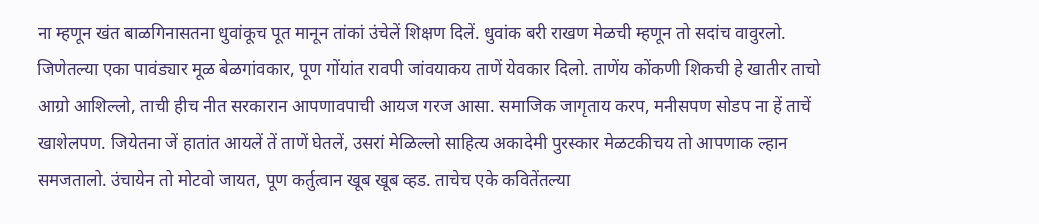ना म्हणून खंत बाळगिनासतना धुवांकूच पूत मानून तांकां उंचेलें शिक्षण दिलें. धुवांक बरी राखण मेळची म्हणून तो सदांच वावुरलो.
जिणेतल्या एका पावंड्यार मूळ बेळगांवकार, पूण गोंयांत रावपी जांवयाकय ताणें येवकार दिलो. ताणेंय कोंकणी शिकची हे खातीर ताचो आग्रो आशिल्लो, ताची हीच नीत सरकारान आपणावपाची आयज गरज आसा. समाजिक जागृताय करप, मनीसपण सोडप ना हें ताचें खाशेलपण. जियेतना जें हातांत आयलें तें ताणें घेतलें, उसरां मेळिल्लो साहित्य अकादेमी पुरस्कार मेळटकीचय तो आपणाक ल्हान समजतालो. उंचायेन तो मोटवो जायत, पूण कर्तुत्वान खूब खूब व्हड. ताचेच एके कवितेंतल्या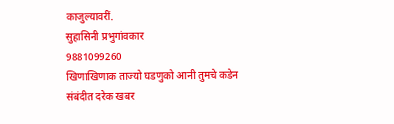काजुल्यावरीं.
सुहासिनी प्रभुगांवकार
9881099260
खिणाखिणाक ताज्यो घडणुको आनी तुमचे कडेन संबंदीत दरेक खबर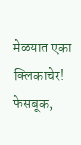मेळयात एका क्लिकाचेर! फेसबूक,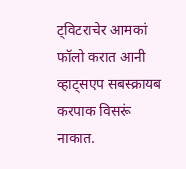ट्विटराचेर आमकां फॉलो करात आनी व्हाट्सएप सबस्क्रायब करपाक विसरूं नाकात.